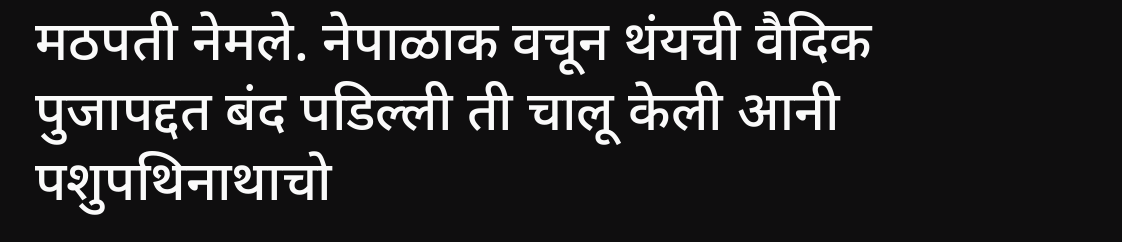मठपती नेमले. नेपाळाक वचून थंयची वैदिक पुजापद्दत बंद पडिल्ली ती चालू केली आनी पशुपथिनाथाचो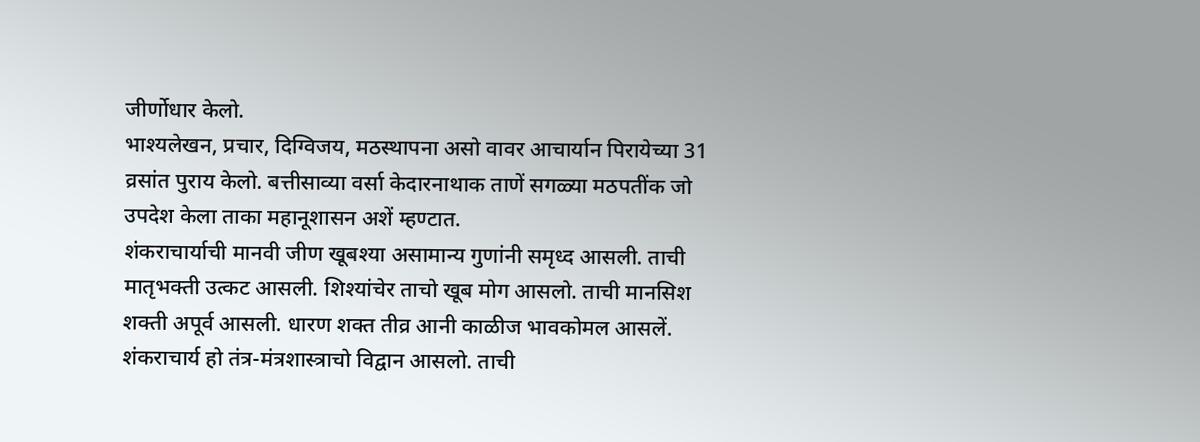जीर्णोधार केलो.
भाश्यलेखन, प्रचार, दिग्विजय, मठस्थापना असो वावर आचार्यान पिरायेच्या 31 व्रसांत पुराय केलो. बत्तीसाव्या वर्सा केदारनाथाक ताणें सगळ्या मठपतींक जो उपदेश केला ताका महानूशासन अशें म्हण्टात.
शंकराचार्याची मानवी जीण खूबश्या असामान्य गुणांनी समृध्द आसली. ताची मातृभक्ती उत्कट आसली. शिश्यांचेर ताचो खूब मोग आसलो. ताची मानसिश शक्ती अपूर्व आसली. धारण शक्त तीव्र आनी काळीज भावकोमल आसलें.
शंकराचार्य हो तंत्र-मंत्रशास्त्राचो विद्वान आसलो. ताची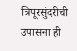त्रिपूरसुंदरीची उपासना ही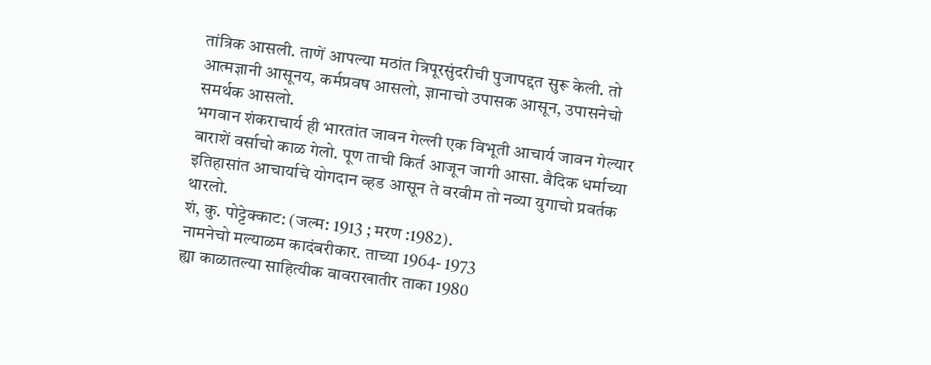तांत्रिक आसली. ताणें आपल्या मठांत त्रिपूरसुंदरीची पुजापद्दत सुरू केली. तो आत्मज्ञानी आसूनय, कर्मप्रवष आसलो, ज्ञानाचो उपासक आसून, उपासनेचो समर्थक आसलो.
भगवान शंकराचार्य ही भारतांत जावन गेल्ली एक विभूती आचार्य जावन गेल्यार बाराशें वर्साचो काळ गेलो. पूण ताची किर्त आजून जागी आसा. वैदिक धर्माच्या इतिहासांत आचार्याचे योगदान व्हड आसून ते वरवीम तो नव्या युगाचो प्रवर्तक थारलो.
शं, कु. पोट्टेक्काट: (जल्म: 1913 ; मरण :1982).
नामनेचो मल्याळम कादंबरीकार. ताच्या 1964- 1973
ह्या काळातल्या साहित्यीक वावराखातीर ताका 1980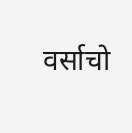वर्साचो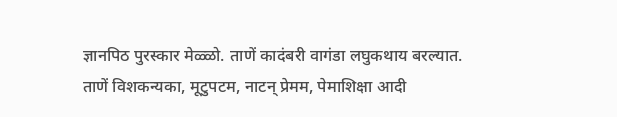ज्ञानपिठ पुरस्कार मेळ्ळो. ताणें कादंबरी वागंडा लघुकथाय बरल्यात. ताणें विशकन्यका, मूटुपटम, नाटन् प्रेमम, पेमाशिक्षा आदी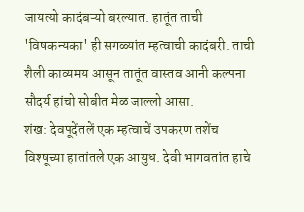जायत्यो कादंबऱ्यो बरल्यात. हातूंत ताची 'विषकन्यका' ही सगळ्यांत म्हत्वाची कादंबरी. ताची शैली काव्यमय आसून तातूंत वास्तव आनी कल्पना सौदर्य हांचो सोबीत मेळ जाल्लो आसा.
शंख: देवपूदेंतलें एक म्हत्वाचें उपकरण तशेंच विश्षूच्या हातांतले एक आयुध. देवी भागवतांत हाचे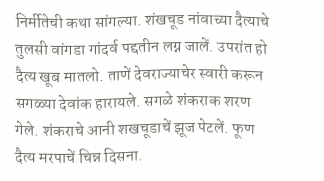निर्मीतेची कथा सांगल्या. शंखचूड नांवाच्या दैत्याचे तुलसी वांगडा गांदर्व पद्दतीन लग्न जालें. उपरांत हो दैत्य खूब मातलो. ताणें देवराज्याचेर स्वारी करून सगळ्या देवांक हारायले. सगळे शंकराक शरण गेले. शंकराचे आनी शखचूडाचें झूज पेटलें. फूण दैत्य मरपाचें चिन्न दिसना.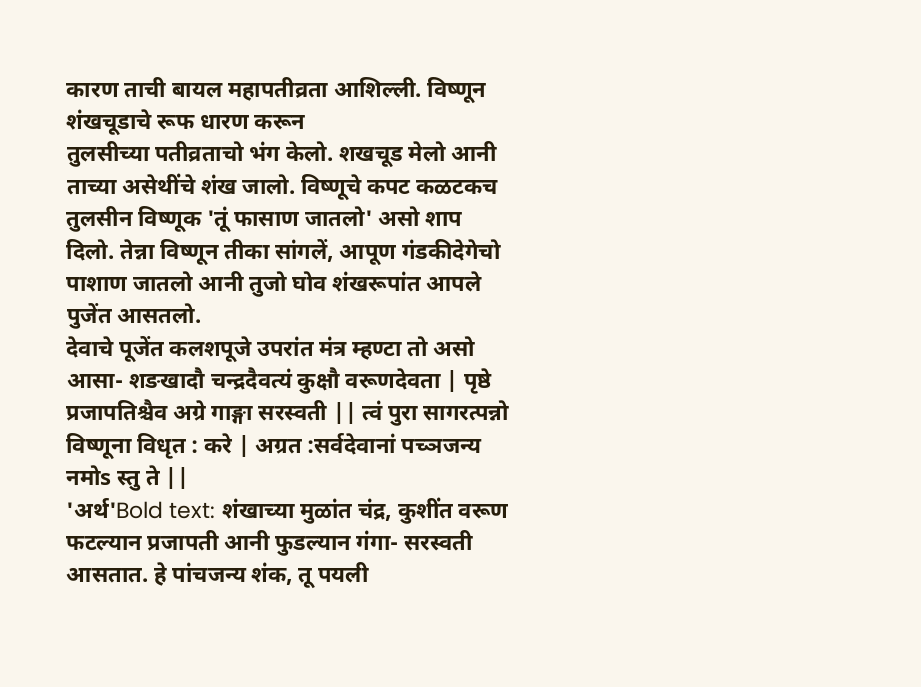कारण ताची बायल महापतीव्रता आशिल्ली. विष्णून शंखचूडाचे रूफ धारण करून
तुलसीच्या पतीव्रताचो भंग केलो. शखचूड मेलो आनी ताच्या असेथींचे शंख जालो. विष्णूचे कपट कळटकच तुलसीन विष्णूक 'तूं फासाण जातलो' असो शाप दिलो. तेन्ना विष्णून तीका सांगलें, आपूण गंडकीदेगेचो पाशाण जातलो आनी तुजो घोव शंखरूपांत आपले पुजेंत आसतलो.
देवाचे पूजेंत कलशपूजे उपरांत मंत्र म्हण्टा तो असो आसा- शङखादौ चन्द्रदैवत्यं कुक्षौ वरूणदेवता | पृष्ठे प्रजापतिश्चैव अग्रे गाङ्गा सरस्वती || त्वं पुरा सागरत्पन्नो विष्णूना विधृत : करे | अग्रत :सर्वदेवानां पच्ञजन्य नमोs स्तु ते ||
'अर्थ'Bold text: शंखाच्या मुळांत चंद्र, कुशींत वरूण फटल्यान प्रजापती आनी फुडल्यान गंगा- सरस्वती आसतात. हे पांचजन्य शंक, तू पयली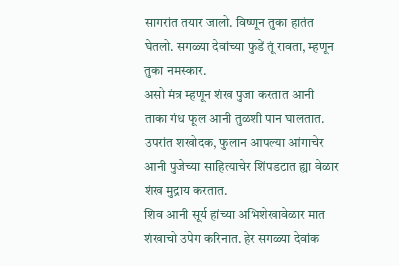सागरांत तयार जालो. विष्णून तुका हातंत घेतलो. सगळ्या देवांच्या फुडें तूं रावता, म्हणून तुका नमस्कार.
असो मंत्र म्हणून शंख पुजा करतात आनी ताका गंध फूल आनी तुळशी पान घालतात. उपरांत शखोदक, फुलान आपल्या आंगाचेर आनी पुजेच्या साहित्याचेर शिंपडटात ह्या वेळार शंख मुद्राय करतात.
शिव आनी सूर्य हांच्या अभिशेखावेळार मात शंखाचो उपेग करिनात. हेर सगळ्या देवांक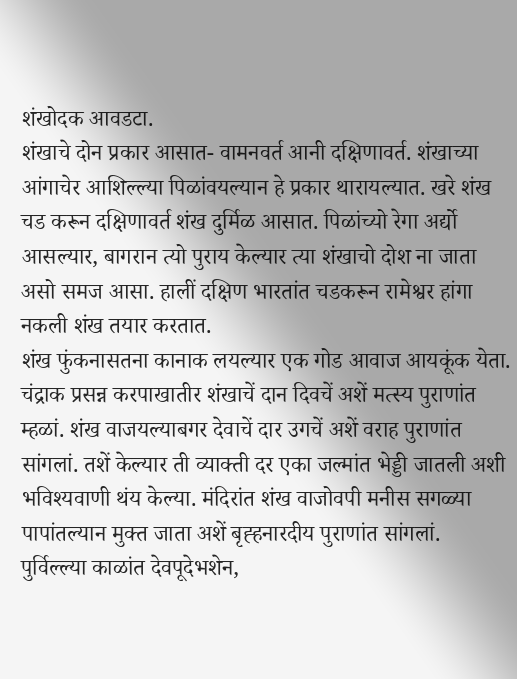शंखोदक आवडटा.
शंखाचे दोन प्रकार आसात- वामनवर्त आनी दक्षिणावर्त. शंखाच्या आंगाचेर आशिल्ल्या पिळांवयल्यान हे प्रकार थारायल्यात. खरे शंख चड करून दक्षिणावर्त शंख दुर्मिळ आसात. पिळांच्यो रेगा अर्द्यो आसल्यार, बागरान त्यो पुराय केल्यार त्या शंखाचो दोश ना जाता असो समज आसा. हालीं दक्षिण भारतांत चडकरून रामेश्वर हांगा नकली शंख तयार करतात.
शंख फुंकनासतना कानाक लयल्यार एक गोड आवाज आयकूंक येता.
चंद्राक प्रसन्न करपाखातीर शंखाचें दान दिवचें अशें मत्स्य पुराणांत म्हळां. शंख वाजयल्याबगर देवाचें दार उगचें अशें वराह पुराणांत सांगलां. तशें केल्यार ती व्याक्ती दर एका जल्मांत भेड्डी जातली अशी भविश्यवाणी थंय केल्या. मंदिरांत शंख वाजोवपी मनीस सगळ्या पापांतल्यान मुक्त जाता अशें बृह्हनारदीय पुराणांत सांगलां.
पुर्विल्ल्या काळांत देवपूदेभशेन,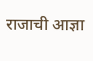राजाची आज्ञा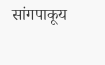सांगपाकूय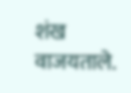शंख वाजयताले.